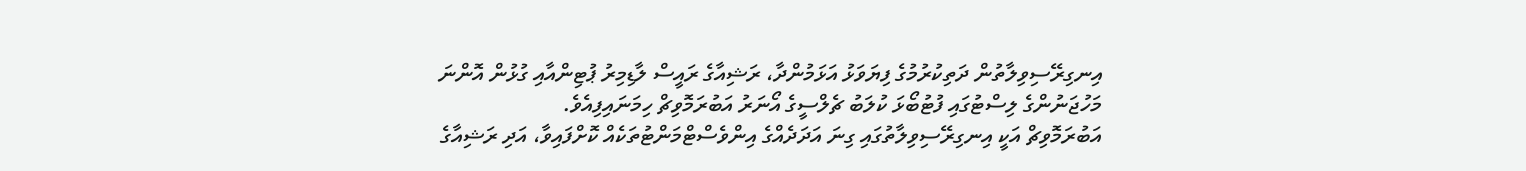އިނގިރޭސިވިލާތުން ދަތިކުރުމުގެ ފިޔަވަޅު އަޅަމުންދާ، ރަޝިއާގެ ރައީސް ލާޑިމިރު ޕުޓިންއާއި ގުޅުން އޮންނަ މަހުޖަނުންގެ ލިސްޓުގައި ފުޓުބޯޅަ ކުލަބު ޗެލްސީގެ އޯނަރު އަބުރަމޮވިޗް ހިމަނައިފިއެވެ.
އަބުރަމޮވިޗް އަކީ އިނގިރޭސިވިލާތުގައި ގިނަ އަދަދެއްގެ އިންވެސްޓްމަންޓުތަކެއް ކޮށްފައިވާ، އަދި ރަޝިއާގެ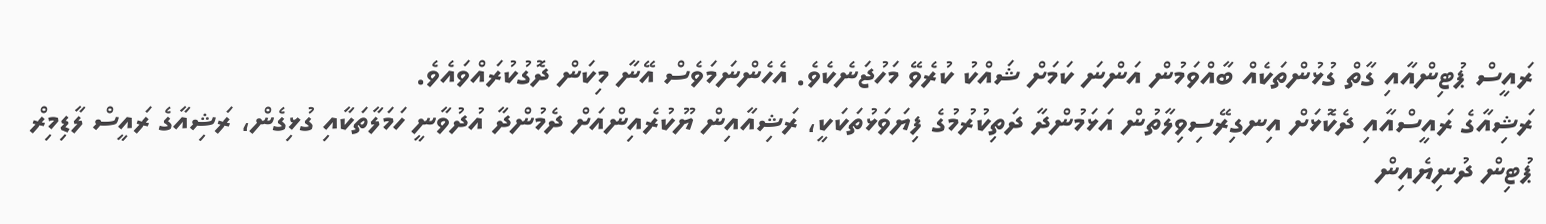ރައީސް ޕުޓިންއާއި ގާތް ގުޅުންތަކެއް ބާއްވަމުން އަންނަ ކަމަށް ޝައްކު ކުރެވޭ މަހުޖަނެކެވެ. އެހެންނަމަވެސް އޭނާ މިކަން ދޮގުކުރައްވައެވެ.
ރަޝިއާގެ ރައީސްއާއި ދެކޮޅަށް އިނގިރޭސިވިލާތުން އަޅަމުންދާ ދަތިކުރުމުގެ ފިޔަވަޅުތަކަކީ، ރަޝިއާއިން ޔޫކުރެއިންއަށް ދެމުންދާ އުދުވާނީ ހަމަލާތަކާއި ގުޅިގެން، ރަޝިއާގެ ރައީސް ލާޑިމިރް ޕުޓިން ދުނިޔެއިން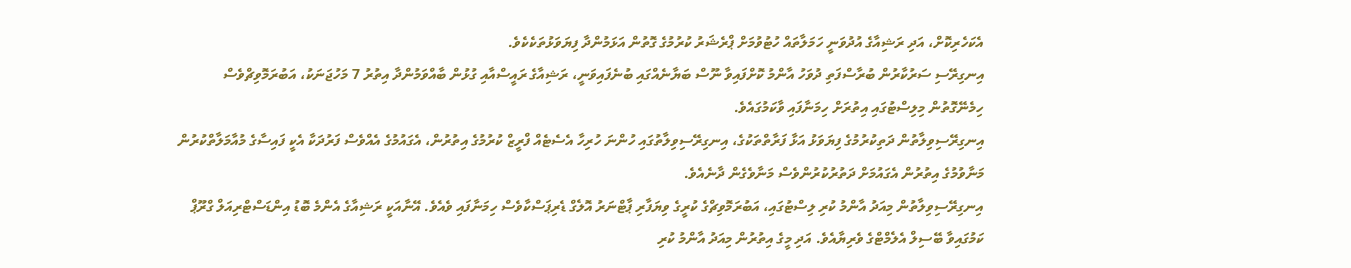އެކަހެރިކޮށް، އަދި ރަޝިއާގެ އުދުވަނީ ހަމަލާތައް ހުޓުވުމަށް ޕްރެޝަރު ކުރުމުގެ ގޮތުން އަޅަމުންދާ ފިޔަވަޅުތަކެކެވެ.
އިނގިރޭސި ސަރުކާރުން ބުރާސްފަތި ދުވަހު އާންމު ކޮށްފައިވާ ނޫސް ބަޔާނެއްގައި ބުނެފައިވަނީ، ރަޝިއާގެ ރައީސްއާއި ގުޅުން ބާއްވަމުންދާ އިތުރު 7 މަހުޖަނަކު، އަބުރަމޮވިޗްވެސް ހިމެނޭގޮތުން މިލިސްޓުގައި އިތުރަށް ހިމަނާފައި ވާކަމުގައެވެ.
އިނގިރޭސިވިލާތުން ދަތިކުރުމުގެ ފިޔަވަޅު އަޅާ ފަރާތްތަކުގެ، އިނގިރޭސިވިލާތުގައި ހުންނަ ހުރިހާ އެސެޓެއް ފްރީޒް ކުރުމުގެ އިތުރުން، އެގައުމުގެ އެއްވެސް ފަރުދަކާ އެކީ ފައިސާގެ މުއާމަލާތްކުރުން މަނާވުމުގެ އިތުރުން އެގައުމަށް ދަތުރުކުރުންވެސް މަނާވެގެން ދާނެއެވެ.
އިނގިރޭސިވިލާތުން މިއަދު އާންމު ކުރި ލިސްޓުގައި، އަބުރަމޮވިޗްގެ ކުރީގެ ވިޔަފާރި ޕާޓްނަރު އޮލެގް ޑެރިޕަސްކާވެސް ހިމަނާފައި ވެއެވެ. އޭނާއަކީ ރަޝިއާގެ އެންމެ ބޮޑު އިންޑަސްޓްރިއަލް ގްރޫޕް ކަމުގައިވާ ބޭސިލް އެލެމްޓްގެ ވެރިޔާއެވެ. އަދި މީގެ އިތުރުން މިއަދު އާންމު ކުރި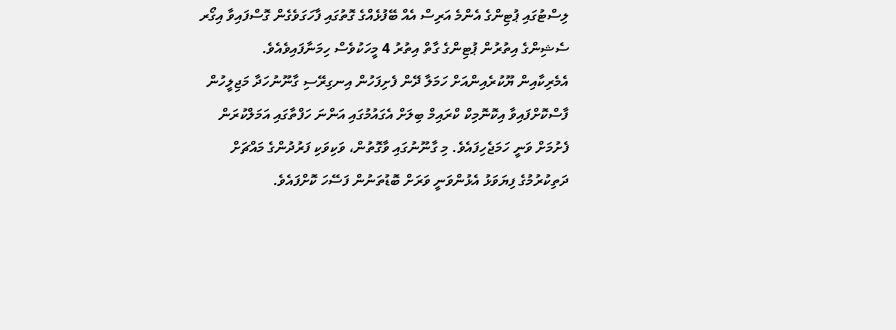ލިސްޓުގައި ޕުޓިންގެ އެންމެ އަރިސް އެއް ބޭފުޅެއްގެ ގޮތުގައި ފާހަގަވެގެން ގޮސްފައިވާ އިގޯރ ސެޝިންގެ އިތުރުން ޕުޓިންގެ ގާތް އިތުރު 4 މީހަކުވެސް ހިމަނާފައިވެއެވެ.
އެމެރިކާއިން ޔޫކުރެއިންއަށް ހަމަލާ ދޭން ފެށިފަހުން އިނގިރޭސި ގާނޫނުހަދާ މަޖިލީހުން ފާސްކޮށްފައިވާ އިކޮނޮމިކް ކްރައިމް ބިލަށް އެގައުމުގައި އަންނަ ހަފްތާގައި އަމަލްކުރަން ފެށުމަށް ވަނީ ހަމަޖެހިފައެވެ. މި ގާނޫނުގައި ވާގޮތުން، ވަކިވަކި ފަރުދުންގެ މައްޗަށް ދަތިކުރުމުގެ ފިޔަވަޅު އެޅުންވަނީ ވަރަށް ބޮޑުތަނުން ފަސޭހަ ކޮށްފައެވެ.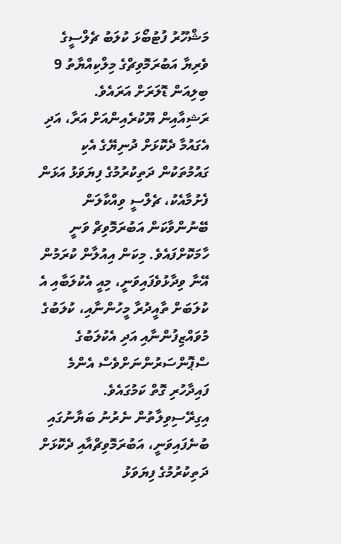މަޝްހޫރު ފުޓުބޯޅަ ކުލަބު ޗެލްސީގެ ވެރިޔާ އަބުރަމޮވިޗްގެ މިލްކިއްޔާތު 9 ބިލިއަން ޑޮލަރަށް އަރައެވެ.
ރަޝިއާއިން ޔޫކުރެއިންއަށް އަރާ، އަދި އެގައުމާ ދެކޮޅަށް ދުނިޔޭގެ އެކި ގައުމުތަކުން ދަތިކުރުމުގެ ފިޔަވަޅު އަޅަން ފެށުމާއެކު، ޗެލްސީ ވިއްކާލަން ބޭނުންވާކަން އަބުރަމޮވިޗް ވަނީ ހާމަކޮށްފައެވެ. މިކަން އިއުލާން ކުރަމުން އޭނާ ވިދާޅުވެފައިވަނީ، މިއީ އެކުލަބާއި އެ ކުލަބަށް ތާއީދުރާ މީހުންނާއި، ކުލަބުގެ މުވައްޒިފުންނާއި އަދި އެކުލަބުގެ ސްޕޮންސަރުންނަށްވެސް އެންމެ ފައިދާހުރި ގޮތް ކަމުގައެވެ.
އިގިރޭސިވިލާތުން ނެރުނު ބަޔާނުގައި ބުނެފައިވަނީ، އަބުރަމޮވިޗްއާއި ދެކޮޅަށް ދަތިކުރުމުގެ ފިޔަވަޅު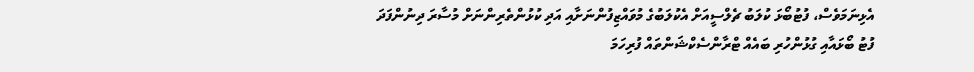އެޅިނަމަވެސް، ފުޓުބޯޅަ ކުލަބު ޗެލްސީއަށް އެކުލަބުގެ މުވައްޒިފުންނަށާއި އަދި ކުޅުންތެރިންނަށް މުސާރަ ދިނުންފަދަ ފުޓު ބޯޅައާއި ގުޅުންހުރި ބައެއް ޓްރާންސެކްޝަންތައް ފުރިހަމަ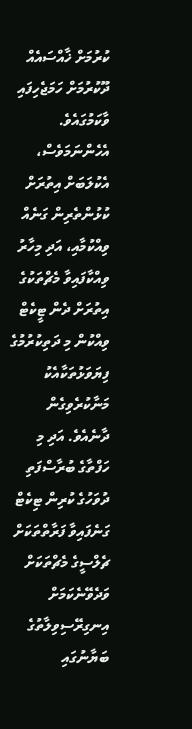ކުރުމަށް ޚާއްސައެއް ދޫކުރުމަށް ހަމަޖެހިފައި ވާކަމުގައެވެ.
އެހެންނަމަވެސް، އެކުލަބަށް އިތުރަށް ކުޅުންތެރިން ގަނެއް ވިއްކުމާއި، އަދި މިހާރު ވިއްކާފައިވާ މެޗްތަކުގެ އިތުރަށް ދެން ޓީކެޓް ވިއްކުން މި ދަތިކުރުމުގެ ފިޔަވަޅުތަކާއެކު މަނާކުރެވިގެން ދާނެއެވެ. އަދި މި ހަފްތާގެ ބުރާސްފަތި ދުވަހުގެ ކުރިން ޓިކެޓް ގަނެފައިވާ ފަރާތްތަކަށް ޗެލްސީގެ މެޗްތަކަށް ވަދެވޭނެކަމަށް އިނގިރޭސިވިލާތުގެ ބަޔާނުގައި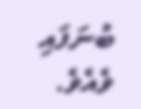ބުނަފައި ވެއެވެ.